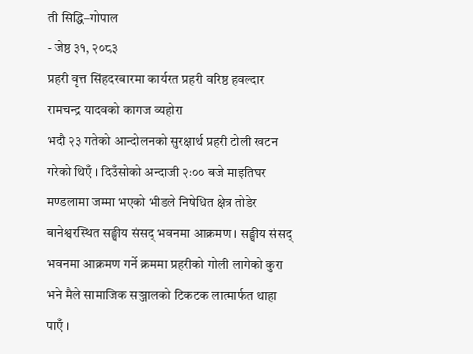ती सिद्धि–गोपाल
- जेष्ठ ३१, २०८३
प्रहरी वृत्त सिंहदरबारमा कार्यरत प्रहरी वरिष्ठ हवल्दार रामचन्द्र यादवको कागज व्यहोरा
भदौ २३ गतेको आन्दोलनको सुरक्षार्थ प्रहरी टोली खटन गरेको थिएँ । दिउँसोको अन्दाजी २ः०० बजे माइतिघर मण्डलामा जम्मा भएको भीडले निषेधित क्षेत्र तोडेर बानेश्वरस्थित सङ्घीय संसद् भवनमा आक्रमण । सङ्घीय संसद् भवनमा आक्रमण गर्ने क्रममा प्रहरीको गोली लागेको कुरा भने मैले सामाजिक सञ्जालको टिकटक लात्मार्फत थाहा पाएँ ।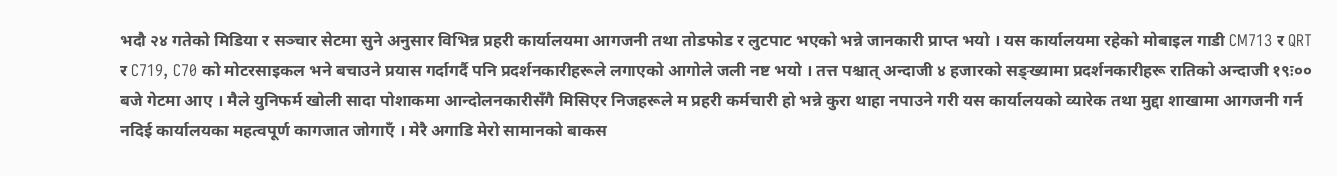भदौ २४ गतेको मिडिया र सञ्चार सेटमा सुने अनुसार विभिन्न प्रहरी कार्यालयमा आगजनी तथा तोडफोड र लुटपाट भएको भन्ने जानकारी प्राप्त भयो । यस कार्यालयमा रहेको मोबाइल गाडी CM713 र QRT र C719, C70 को मोटरसाइकल भने बचाउने प्रयास गर्दागर्दै पनि प्रदर्शनकारीहरूले लगाएको आगोले जली नष्ट भयो । तत्त पश्चात् अन्दाजी ४ हजारको सङ्ख्यामा प्रदर्शनकारीहरू रातिको अन्दाजी १९ः०० बजे गेटमा आए । मैले युनिफर्म खोली सादा पोशाकमा आन्दोलनकारीसँगै मिसिएर निजहरूले म प्रहरी कर्मचारी हो भन्ने कुरा थाहा नपाउने गरी यस कार्यालयको व्यारेक तथा मुद्दा शाखामा आगजनी गर्न नदिई कार्यालयका महत्वपूर्ण कागजात जोगाएँ । मेरै अगाडि मेरो सामानको बाकस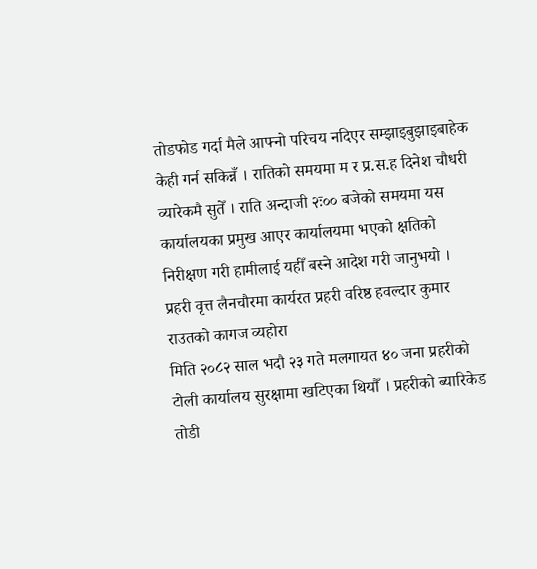तोडफोड गर्दा मैले आफ्नो परिचय नदिएर सम्झाइबुझाइबाहेक केही गर्न सकिन्नँ । रातिको समयमा म र प्र.स.ह दिनेश चौधरी व्यारेकमै सुतेँ । राति अन्दाजी २ः०० बजेको समयमा यस कार्यालयका प्रमुख आएर कार्यालयमा भएको क्षतिको निरीक्षण गरी हामीलाई यहीँ बस्ने आदेश गरी जानुभयो ।
प्रहरी वृत्त लैनचौरमा कार्यरत प्रहरी वरिष्ठ हवल्दार कुमार राउतको कागज व्यहोरा
मिति २०८२ साल भदौ २३ गते मलगायत ४० जना प्रहरीको टोली कार्यालय सुरक्षामा खटिएका थियौँ । प्रहरीको ब्यारिकेड तोडी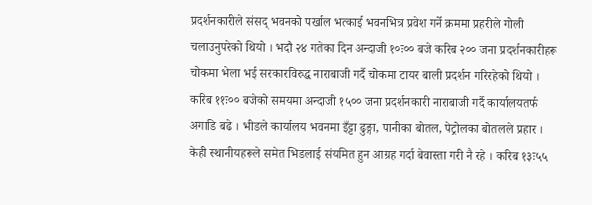प्रदर्शनकारीले संसद् भवनको पर्खाल भत्काई भवनभित्र प्रवेश गर्ने क्रममा प्रहरीले गोली चलाउनुपरेको थियो । भदौ २४ गतेका दिन अन्दाजी १०ः०० बजे करिब २०० जना प्रदर्शनकारीहरू चोकमा भेला भई सरकारविरुद्ध नाराबाजी गर्दै चोकमा टायर बाली प्रदर्शन गरिरहेको थियो । करिब ११ः०० बजेको समयमा अन्दाजी १५०० जना प्रदर्शनकारी नाराबाजी गर्दै कार्यालयतर्फ अगाडि बढे । भीडले कार्यालय भवनमा इँट्टा ढुङ्गा, पानीका बोतल, पेट्रोलका बोतलले प्रहार ।
केही स्थानीयहरूले समेत भिडलाई संयमित हुन आग्रह गर्दा बेवास्ता गरी नै रहे । करिब १३ः५५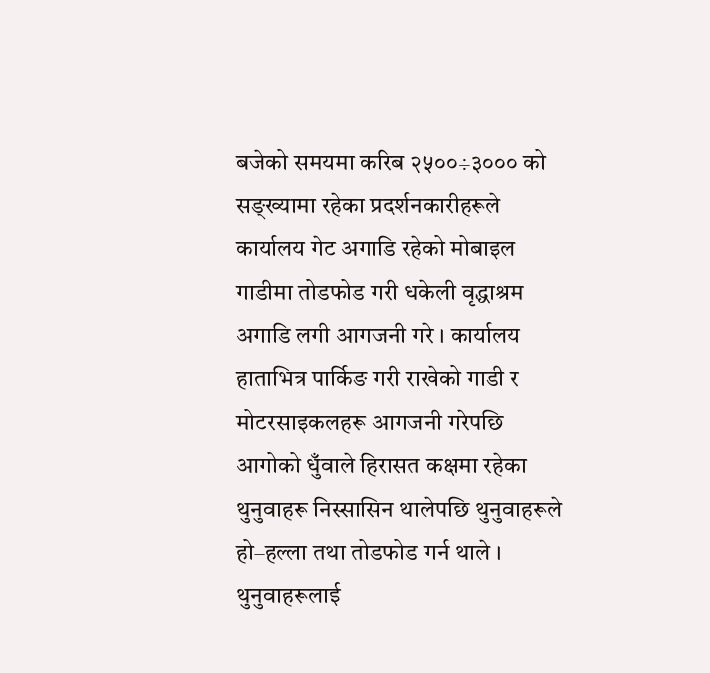बजेको समयमा करिब २५००÷३००० को सङ्ख्यामा रहेका प्रदर्शनकारीहरूले कार्यालय गेट अगाडि रहेको मोबाइल गाडीमा तोडफोड गरी धकेली वृद्धाश्रम अगाडि लगी आगजनी गरे । कार्यालय हाताभित्र पार्किङ गरी राखेको गाडी र मोटरसाइकलहरू आगजनी गरेपछि आगोको धुँवाले हिरासत कक्षमा रहेका थुनुवाहरू निस्सासिन थालेपछि थुनुवाहरूले हो–हल्ला तथा तोडफोड गर्न थाले । थुनुवाहरूलाई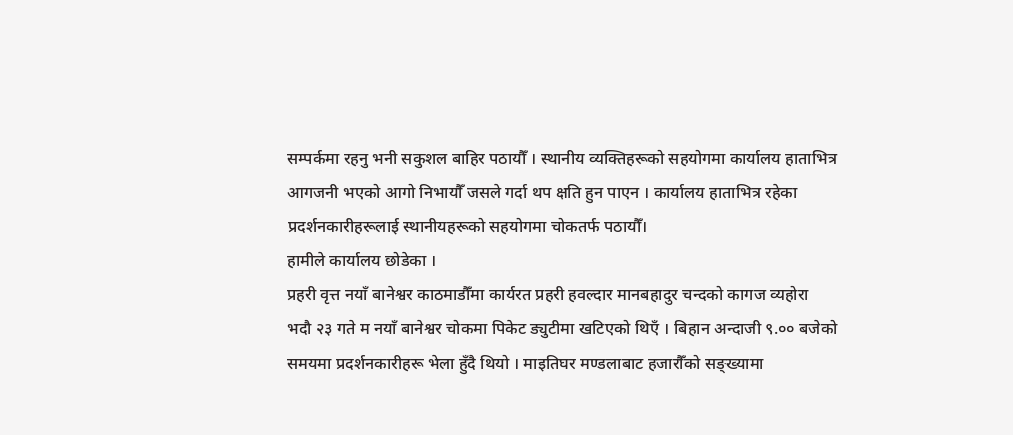सम्पर्कमा रहनु भनी सकुशल बाहिर पठायौँ । स्थानीय व्यक्तिहरूको सहयोगमा कार्यालय हाताभित्र आगजनी भएको आगो निभायौँ जसले गर्दा थप क्षति हुन पाएन । कार्यालय हाताभित्र रहेका प्रदर्शनकारीहरूलाई स्थानीयहरूको सहयोगमा चोकतर्फ पठायौँ।
हामीले कार्यालय छोडेका ।
प्रहरी वृत्त नयाँ बानेश्वर काठमाडौँमा कार्यरत प्रहरी हवल्दार मानबहादुर चन्दको कागज व्यहोरा
भदौ २३ गते म नयाँ बानेश्वर चोकमा पिकेट ड्युटीमा खटिएको थिएँ । बिहान अन्दाजी ९.०० बजेको समयमा प्रदर्शनकारीहरू भेला हुँदै थियो । माइतिघर मण्डलाबाट हजारौँको सङ्ख्यामा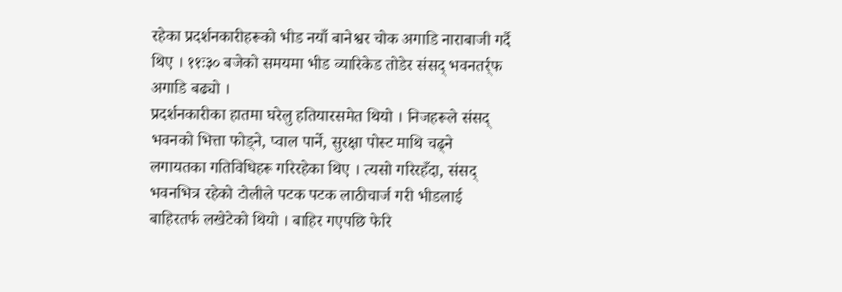रहेका प्रदर्शनकारीहरूको भीड नयाँ बानेश्वर चोक अगाडि नाराबाजी गर्दै थिए । ११ः३० बजेको समयमा भीड व्यारिकेड तोडेर संसद् भवनतर्र्फ अगाडि बढ्यो ।
प्रदर्शनकारीका हातमा घरेलु हतियारसमेत थियो । निजहरूले संसद् भवनको भित्ता फोड्ने, प्वाल पार्ने, सुरक्षा पोस्ट माथि चढ्ने लगायतका गतिविधिहरू गरिरहेका थिए । त्यसो गरिरहँदा, संसद् भवनभित्र रहेको टोलीले पटक पटक लाठीचार्ज गरी भीडलाई बाहिरतर्फ लखेटेको थियो । बाहिर गएपछि फेरि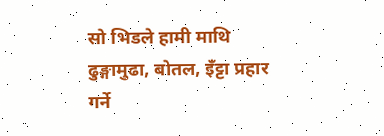सो भिडले हामी माथि ढुङ्गामुढा, बोतल, इँट्टा प्रहार गर्ने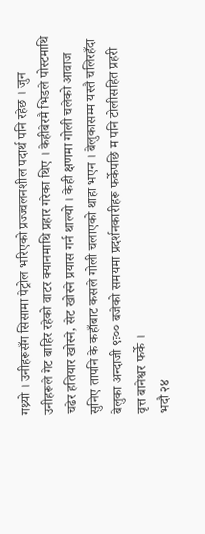गथ्र्यो । उनीहरूसँग सिसामा पेट्रोल भरिएको प्रज्ज्वलनशील पदार्थ पनि रहेछ । जुन उनीहरूले गेट बाहिर रहेको वाटर क्यानमाथि प्रहार गरेका थिए । केहीबेरमै भिडले पोस्टमाथि चढेर हतियार खोस्ने, सेट खोस्ने प्रयास गर्न थाल्यो । केही क्षणमा गोली चलेको आवाज सुनिए तापनि के कहाँबाट कसले गोली चलाएको थाहा भएन । बेलुकासम्म यस्तै चलिरहँदा बेलुका अन्दाजी ९ः०० बजेको समयमा प्रदर्शनकारीहरू फर्केपछि म पनि टोलीसहित प्रहरी वृत्त बानेश्वर फर्के ।
भदौ २४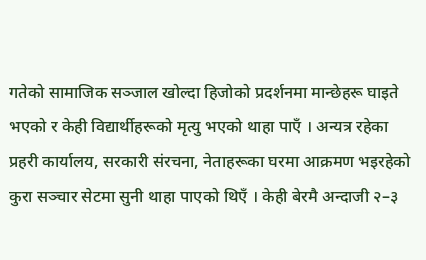गतेको सामाजिक सञ्जाल खोल्दा हिजोको प्रदर्शनमा मान्छेहरू घाइते भएको र केही विद्यार्थीहरूको मृत्यु भएको थाहा पाएँ । अन्यत्र रहेका प्रहरी कार्यालय, सरकारी संरचना, नेताहरूका घरमा आक्रमण भइरहेको कुरा सञ्चार सेटमा सुनी थाहा पाएको थिएँ । केही बेरमै अन्दाजी २–३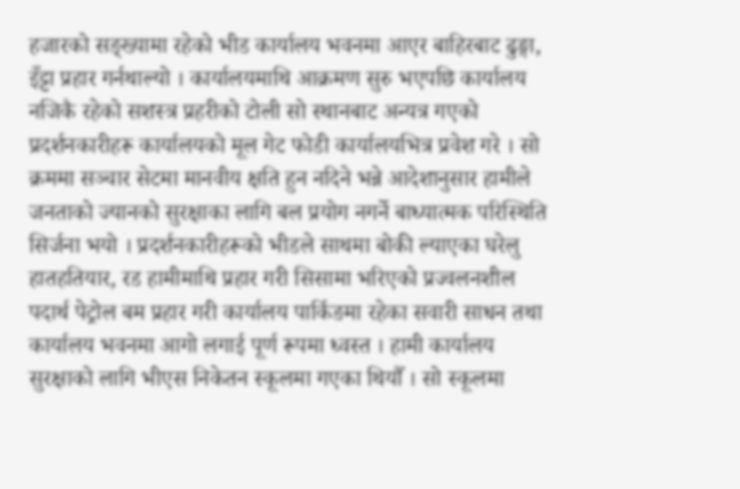हजारको सङ्ख्यामा रहेको भीड कार्यालय भवनमा आएर बाहिरबाट ढुङ्गा, इँट्टा प्रहार गर्नथाल्यो । कार्यालयमाथि आक्रमण सुरु भएपछि कार्यालय नजिकै रहेको सशस्त्र प्रहरीको टोली सो स्थानबाट अन्यत्र गएको प्रदर्शनकारीहरू कार्यालयको मूल गेट फोडी कार्यालयभित्र प्रवेश गरे । सो क्रममा सञ्चार सेटमा मानवीय क्षति हुन नदिने भन्ने आदेशानुसार हामीले जनताको ज्यानको सुरक्षाका लागि बल प्रयोग नगर्ने बाध्यात्मक परिस्थिति सिर्जना भयो । प्रदर्शनकारीहरूको भीडले साथमा बोकी ल्याएका घरेलु हातहतियार, रड हामीमाथि प्रहार गरी सिसामा भरिएको प्रज्वलनशील पदार्थ पेट्रोल बम प्रहार गरी कार्यालय पार्किङमा रहेका सवारी साधन तथा कार्यालय भवनमा आगो लगाई पूर्ण रूपमा ध्वस्त । हामी कार्यालय सुरक्षाको लागि भीएस निकेतन स्कूलमा गएका थियौँ । सो स्कूलमा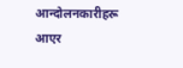आन्दोलनकारीहरू आएर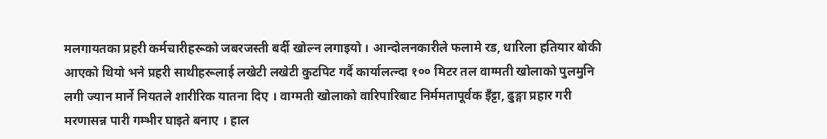मलगायतका प्रहरी कर्मचारीहरूको जबरजस्ती बर्दी खोल्न लगाइयो । आन्दोलनकारीले फलामे रड, धारिला हतियार बोकी आएको थियो भने प्रहरी साथीहरूलाई लखेटी लखेटी कुटपिट गर्दै कार्यालत्न्दा १०० मिटर तल वाग्मती खोलाको पुलमुनि लगी ज्यान मार्ने नियतले शारीरिक यातना दिए । वाग्मती खोलाको वारिपारिबाट निर्ममतापूर्वक इँट्टा, ढुङ्गा प्रहार गरी मरणासन्न पारी गम्भीर घाइते बनाए । हाल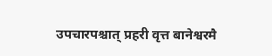उपचारपश्चात् प्रहरी वृत्त बानेश्वरमै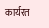कार्यरत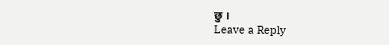छु ।
Leave a Reply